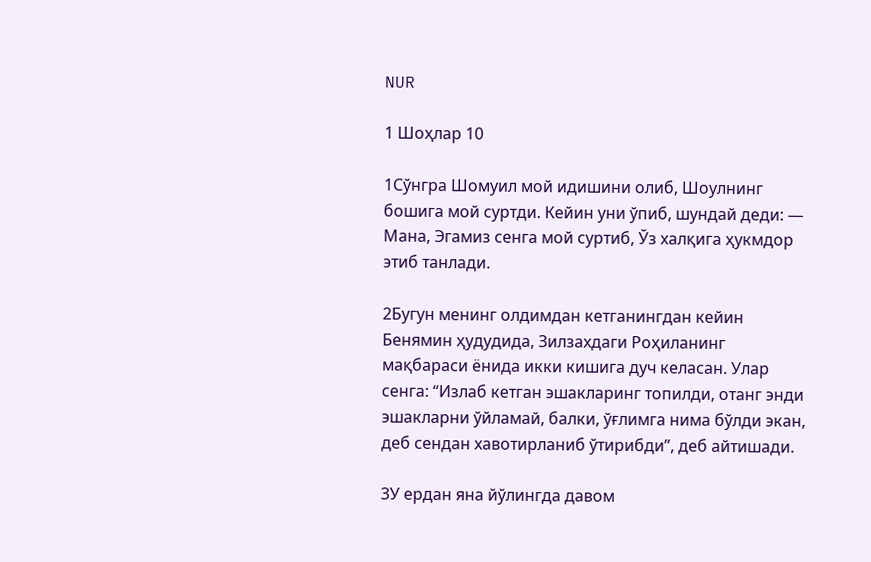NUR

1 Шоҳлар 10

1Сўнгра Шомуил мой идишини олиб, Шоулнинг бошига мой суртди. Кейин уни ўпиб, шундай деди: — Мана, Эгамиз сенга мой суртиб, Ўз халқига ҳукмдор этиб танлади.

2Бугун менинг олдимдан кетганингдан кейин Бенямин ҳудудида, Зилзахдаги Роҳиланинг мақбараси ёнида икки кишига дуч келасан. Улар сенга: “Излаб кетган эшакларинг топилди, отанг энди эшакларни ўйламай, балки, ўғлимга нима бўлди экан, деб сендан хавотирланиб ўтирибди”, деб айтишади.

3У ердан яна йўлингда давом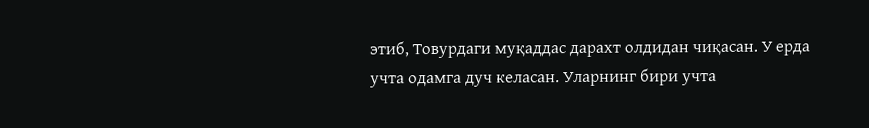этиб, Товурдаги муқаддас дарахт олдидан чиқасан. У ерда учта одамга дуч келасан. Уларнинг бири учта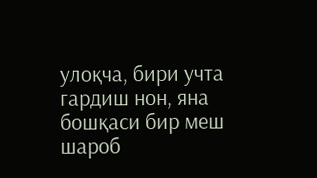улоқча, бири учта гардиш нон, яна бошқаси бир меш шароб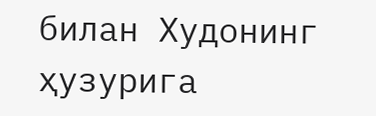билан Худонинг ҳузурига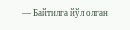— Байтилга йўл олган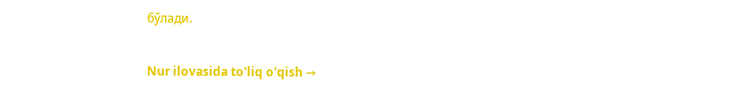бўлади.

Nur ilovasida to'liq o'qish →